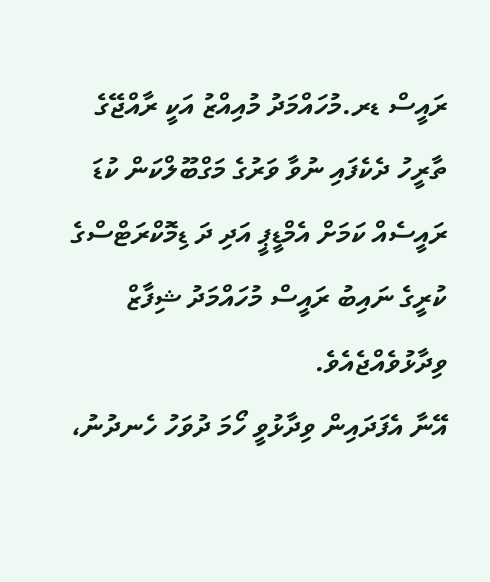ރައީސް ޑރ.މުހައްމަދު މުއިއްޒު އަކީ ރާއްޖޭގެ ތާރީހު ދެކެފައި ނުވާ ވަރުގެ މަގްބޫލްކަން ކުޑަ ރައީސެއް ކަމަށް އެމްޑީޕީ އަދި ދަ ޑިމޮކްރަޓްސްގެ ކުރީގެ ނައިބު ރައީސް މުހައްމަދު ޝިފާޒް ވިދާޅުވެއްޖެއެވެ.
އޭނާ އެފަދައިން ވިދާޅުވީ ހޯމަ ދުވަހު ހެނދުނު،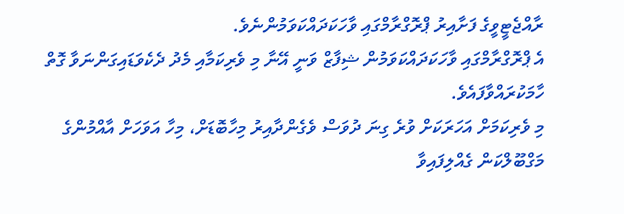ރާއްޖެޓީވީގެ ފަށާއިރު ޕްރޮގްރާމްގައި ވާހަކަދައްކަވަމުންނެވެ.
އެ ޕްރޮގްރާމްގައި ވާހަކަދައްކަވަމުން ޝިފާޒް ވަނީ އޭނާ މި ވެރިކަމާއި މެދު ދެކެވަޑައިގަންނަވާ ގޮތް ހާމަކުރައްވާފައެވެ.
މި ވެރިކަމަށް އަހަރަކަށް ވުރެ ގިނަ ދުވަސް ވެގެންދާއިރު މިހާބޮޑަށް، މިހާ އަވަހަށް އާއްމުންގެ މަގްބޫލްކަން ގެއްލިފައިވާ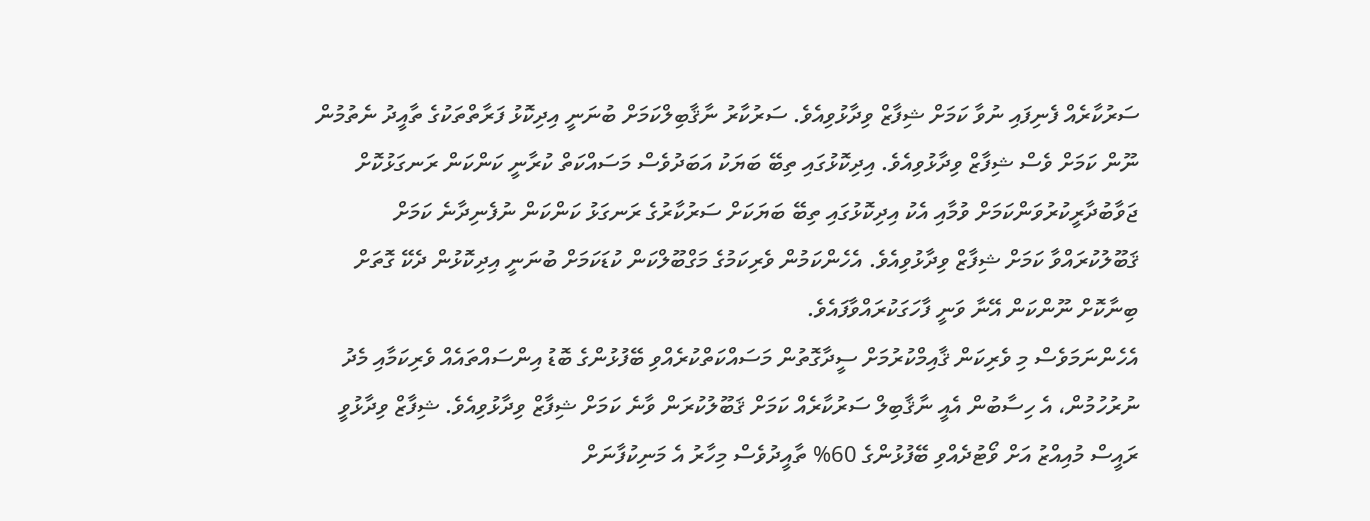ސަރުކާރެއް ފެނިފައި ނުވާ ކަމަށް ޝިފާޒް ވިދާޅުވިއެވެ. ސަރުކާރު ނާޤާބިލްކަމަށް ބުނަނީ އިދިކޮޅު ފަރާތްތަކުގެ ތާއީދު ނެތުމުން ނޫން ކަމަށް ވެސް ޝިފާޒް ވިދާޅުވިއެވެ. އިދިކޮޅުގައި ތިބޭ ބަޔަކު އަބަދުވެސް މަސައްކަތް ކުރާނީ ކަންކަން ރަނގަޅުކޮށް ޖަވާބުދާރީކުރުވަންކަމަށް ވުމާއި އެކު އިދިކޮޅުގައި ތިބޭ ބަޔަކަށް ސަރުކާރުގެ ރަނގަޅު ކަންކަން ނުފެނިދާނެ ކަމަށް ޤަބޫލުކުރައްވާ ކަމަށް ޝިފާޒް ވިދާޅުވިއެވެ. އެހެންކަމުން ވެރިކަމުގެ މަގްބޫލްކަން ކުޑަކަމަށް ބުނަނީ އިދިކޮޅުން ދެކޭ ގޮތަށް ބިނާކޮށް ނޫންކަން އޭނާ ވަނީ ފާހަގަކުރައްވާފައެވެ.
އެހެންނަމަވެސް މި ވެރިކަން ޤާއިމްކުރުމަށް ސީދާގޮތުން މަސައްކަތްކުރެއްވި ބޭފުޅުންގެ ބޮޑު އިންސައްތައެއް ވެރިކަމާއި މެދު ނުރުހުމުން، އެ ހިސާބުން އެއީ ނާޤާބިލް ސަރުކާރެއް ކަމަށް ޤަބޫލުކުރަން ވާނެ ކަމަށް ޝިފާޒް ވިދާޅުވިއެވެ. ޝިފާޒް ވިދާޅުވީ ރައީސް މުއިއްޒު އަށް ވޯޓުދެއްވި ބޭފުޅުންގެ 60% ތާއީދުވެސް މިހާރު އެ މަނިކުފާނަށް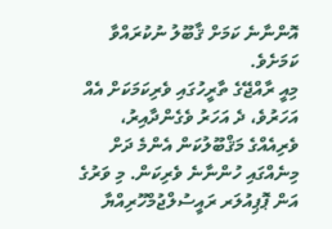އޮންނާނެ ކަމަށް ޤާބޫލު ނުކުރައްވާ ކަމަށެވެ.
މިއީ ރާއްޖޭގެ ތާރީހުގައި ވެރިކަމަކަށް އެއް އަހަރުވެ، ދެ އަހަރު ވެގެންދާއިރު، ވެރިއެއްގެ މަޤްބޫލުކަން އެންމެ ދަށް މިނެއްގައި ހުންނާނެ ވެރިކަން. މި ވަރުގެ އަން ޕޮޕިއުލަރ ރައީސުލްޖުމްހޫރިއްޔާ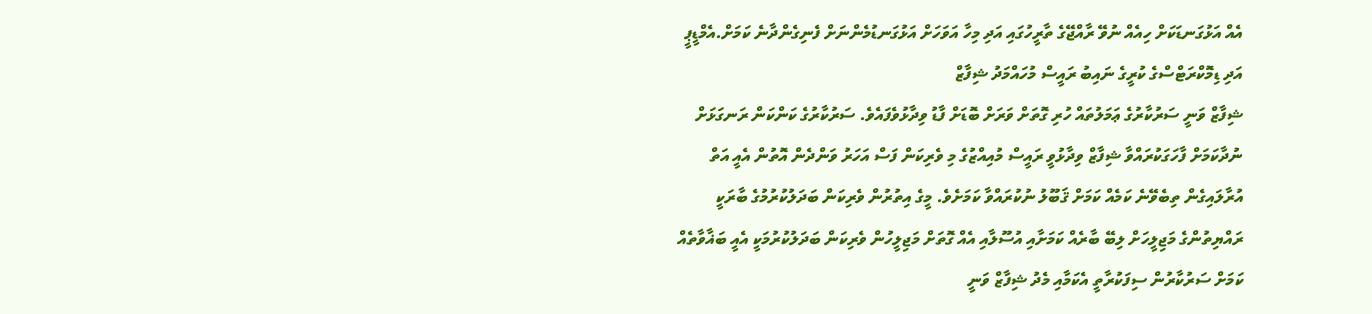އެއް އަޅުގަނޑަކަށް ހިއެއް ނުވޭ ރާއްޖޭގެ ތާރީހުގައި އަދި މިހާ އަވަހަށް އަޅުގަނޑުމެންނަށް ފެނިގެންދާނެ ކަމަށް.އެމްޑީޕީ އަދި ޑިމޮކްރަޓްސްގެ ކުރީގެ ނައިބު ރައީސް މުހައްމަދު ޝިފާޒް
ޝިފާޒް ވަނީ ސަރުކާރުގެ ޢަމަލުތައް ހުރި ގޮތަށް ވަރަށް ބޮޑަށް ފާޑު ވިދާޅުވެފައެވެ. ސަރުކާރުގެ ކަންކަން ރަނގަޅަށް ނުދާކަމަށް ފާހަގަކުރައްވާ ޝިފާޒް ވިދާޅުވީ ރައީސް މުއިއްޒުގެ މި ވެރިކަން ފަސް އަހަރު ވަންދެން އޮތުން އެއީ އަތް އުރާލައިގެން ތިބެވޭނެ ކަމެއް ކަމަށް ޤަބޫލު ނުކުރައްވާ ކަމަށެވެ. މީގެ އިތުރުން ވެރިކަން ބަދަލުކުރުމުގެ ބާރަކީ ރައްޔިތުންގެ މަޖިލީހަށް ލިބޭ ބާރެއް ކަމަށާއި އުސޫލާއި އެއް ގޮތަށް މަޖިލީހުން ވެރިކަން ބަދަލުކުރުމަކީ އެއީ ބަޣާވާތެއް ކަމަށް ސަރުކާރުން ސިފަކުރާތީ އެކަމާއި މެދު ޝިފާޒް ވަނީ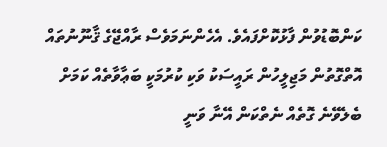ކަންބޮޑުވުން ފާޅުކޮށްފައެވެ. އެހެންނަމަވެސް ރާއްޖޭގެ ޤާނޫނުތައް އޮތްގޮތުން މަޖިލީހުން ރައީސަކު ވަކި ކުރުމަކީ ބަޢާވާތެއް ކަމަށް ބެލެވޭނެ ގޮތެއް ނެތްކަން އޭނާ ވަނީ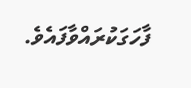ފާހަގަކުރައްވާފައެވެ.